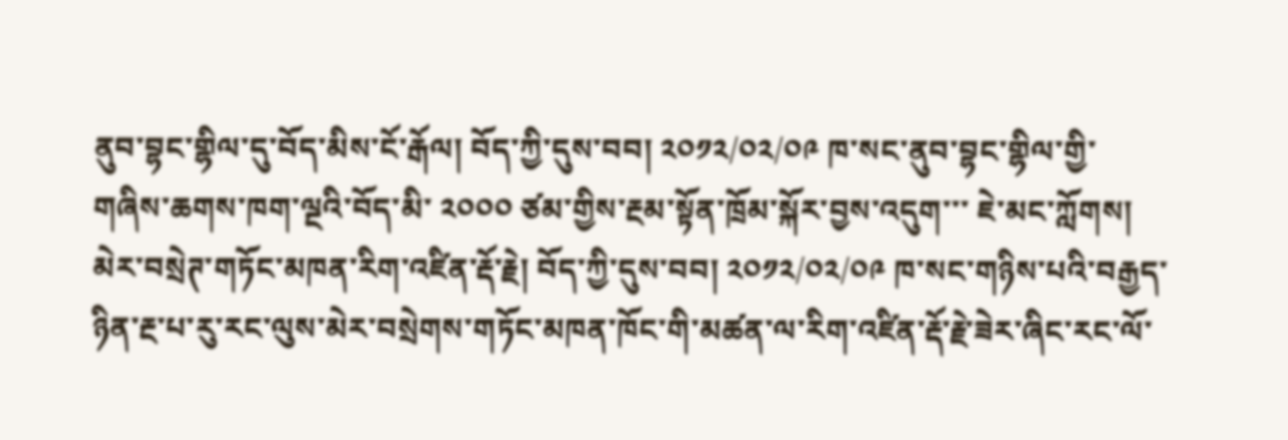ནུབ་བྷང་གྷིལ་དུ་བོད་མིས་ངོ་རྒོལ། བོད་ཀྱི་དུས་བབ། ༢༠༡༢/༠༢/༠༩ ཁ་སང་ནུབ་བྷང་གྷིལ་གྱི་གཞིས་ཆགས་ཁག་ལྔའི་བོད་མི་ ༢༠༠༠ ཙམ་གྱིས་རྔམ་སྟོན་ཁྲོམ་སྐོར་བྱས་འདུག་་་ ཇེ་མང་ཀློགས།
མེར་བསྲེཊ་གཏོང་མཁན་རིག་འཛིན་རྡོ་རྗེ། བོད་ཀྱི་དུས་བབ། ༢༠༡༢/༠༢/༠༩ ཁ་སང་གཉིས་པའི་བརྒྱད་ཉིན་རྔ་པ་རུ་རང་ལུས་མེར་བསྲེགས་གཏོང་མཁན་ཁོང་གི་མཚན་ལ་རིག་འཛིན་རྡོ་རྗེ་ཟེར་ཞིང་རང་ལོ་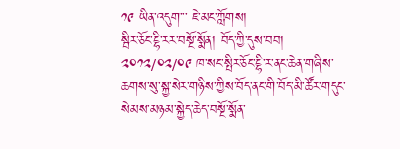༡༩ ཡིན་འདུག་་་ ཇེ་མང་ཀློགས།
སྦིར་ཅོང་ངྷི་རར་བསྔོ་སྨོན། བོད་ཀྱི་དུས་བབ། ༢༠༡༢/༠༢/༠༩ ཁ་སང་སྤིར་ཅོང་ངྷི་ར་ནང་ཆེན་གཞིས་ཆགས་སུ་སྐྱ་སེར་གཉིས་ཀྱིས་བོད་ནང་གི་བོད་མི་ཚོར་གདུང་སེམས་མཉམ་སྐྱེད་ཆེད་བསྔོ་སྨོན་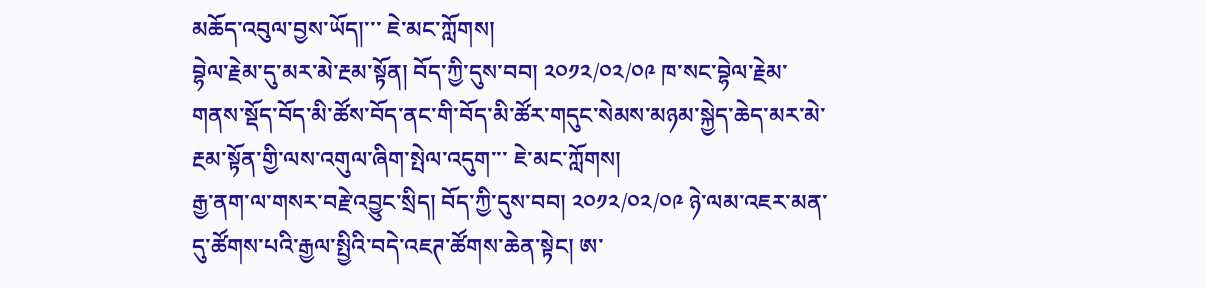མཆོད་འབུལ་བྱས་ཡོད།་་་ ཇེ་མང་ཀློགས།
བྷེལ་རྗེམ་དུ་མར་མེ་རྔམ་སྟོན། བོད་ཀྱི་དུས་བབ། ༢༠༡༢/༠༢/༠༩ ཁ་སང་བྷེལ་རྗེམ་གནས་སྡོད་བོད་མི་ཚོས་བོད་ནང་གི་བོད་མི་ཚོར་གདུང་སེམས་མཉམ་སྐྱེད་ཆེད་མར་མེ་རྔམ་སྟོན་གྱི་ལས་འགུལ་ཞིག་སྤེལ་འདུག་་་ ཇེ་མང་ཀློགས།
རྒྱ་ནག་ལ་གསར་བརྗེ་འབྱུང་སྲིད། བོད་ཀྱི་དུས་བབ། ༢༠༡༢/༠༢/༠༩ ཉེ་ལམ་འཇར་མན་དུ་ཚོགས་པའི་རྒྱལ་སྤྱིའི་བདེ་འཇཊ་ཚོགས་ཆེན་སྟེང། ཨ་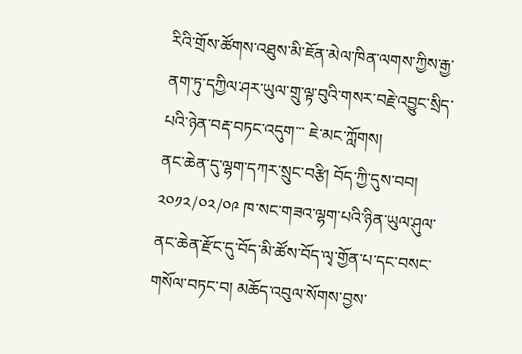རིའི་གྲོས་ཚོགས་འཐུས་མི་ཇོན་མེལ་ཁིན་ལགས་ཀྱིས་རྒྱ་ནག་ཏུ་དཀྱིལ་ཤར་ཡུལ་གྲུ་ལྟ་བུའི་གསར་བརྗེ་འབྱུང་སྲིད་པའི་ཉེན་བརྡ་བཏང་འདུག་་་ ཇེ་མང་ཀློགས།
ནང་ཆེན་དུ་ལྷག་དཀར་སྲུང་བརྩི། བོད་ཀྱི་དུས་བབ། ༢༠༡༢/༠༢/༠༩ ཁ་སང་གཟའ་ལྷག་པའི་ཉིན་ཡུལ་ཤུལ་ནང་ཆེན་རྫོང་དུ་བོད་མི་ཚོས་བོད་ལྭ་གྱོན་པ་དང་བསང་གསོལ་བཏང་བ། མཆོད་འབུལ་སོགས་བྱས་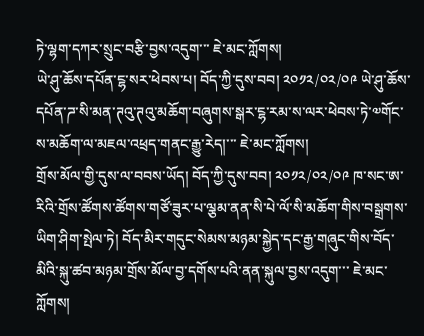ཏེ་ལྷག་དཀར་སྲུང་བརྩི་བྱས་འདུག་་་ ཇེ་མང་ཀློགས།
ཡེ་ཤུ་ཆོས་དཔོན་ངྷ་སར་ཕེབས་པ། བོད་ཀྱི་དུས་བབ། ༢༠༡༢/༠༢/༠༩ ཡེ་ཤུ་ཆོས་དཔོན་ཌ་སི་མན་ཊའུ་ཊའུ་མཆོག་བཞུགས་སྒར་ངྷ་རམ་ས་ལར་ཕེབས་ཏེ་༧གོང་ས་མཆོག་ལ་མཇལ་འཕྲད་གནང་རྒྱུ་རེད།་་་ ཇེ་མང་ཀློགས།
གྲོས་མོལ་གྱི་དུས་ལ་བབས་ཡོད། བོད་ཀྱི་དུས་བབ། ༢༠༡༢/༠༢/༠༩ ཁ་སང་ཨ་རིའི་གྲོས་ཚོགས་ཚོགས་གཙོ་ཟུར་པ་ལྕམ་ནན་སི་པེ་ལོ་སི་མཆོག་གིས་བསྒྲགས་ཡིག་ཤིག་སྤེལ་ཏེ། བོད་མིར་གདུང་སེམས་མཉམ་སྐྱེད་དང་རྒྱ་གཞུང་གིས་བོད་མིའི་སྐུ་ཚབ་མཉམ་གྲོས་མོལ་བྱ་དགོས་པའི་ནན་སྐུལ་བྱས་འདུག་་་ ཇེ་མང་ཀློགས།